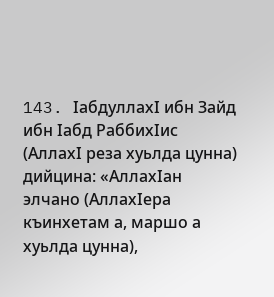143. IабдуллахI ибн Зайд ибн Iабд РаббихIис
(АллахI реза хуьлда цунна) дийцина: «АллахIан
элчано (АллахIера къинхетам а, маршо а хуьлда цунна),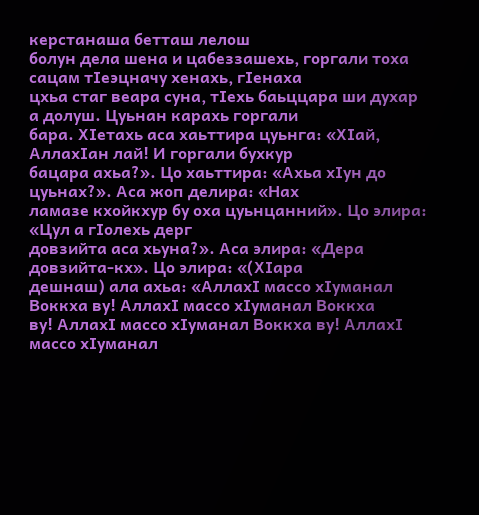керстанаша бетташ лелош
болун дела шена и цабеззашехь, горгали тоха сацам тIеэцначу хенахь, гIенаха
цхьа стаг веара суна, тIехь баьццара ши духар а долуш. Цуьнан карахь горгали
бара. ХIетахь аса хаьттира цуьнга: «ХIай, АллахIан лай! И горгали бухкур
бацара ахьа?». Цо хаьттира: «Ахьа хIун до цуьнах?». Аса жоп делира: «Нах
ламазе кхойкхур бу оха цуьнцанний». Цо элира: «Цул а гIолехь дерг
довзийта аса хьуна?». Аса элира: «Дера довзийта-кх». Цо элира: «(ХIара
дешнаш) ала ахьа: «АллахI массо хIуманал Воккха ву! АллахI массо хIуманал Воккха
ву! АллахI массо хIуманал Воккха ву! АллахI массо хIуманал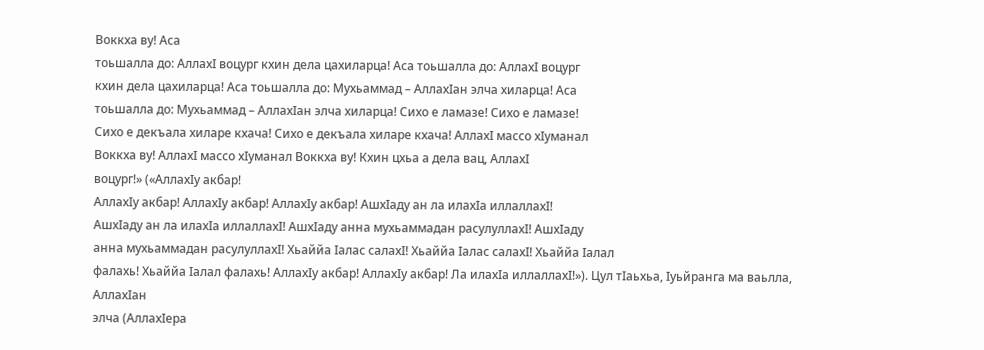Воккха ву! Аса
тоьшалла до: АллахI воцург кхин дела цахиларца! Аса тоьшалла до: АллахI воцург
кхин дела цахиларца! Аса тоьшалла до: Мухьаммад – АллахIан элча хиларца! Аса
тоьшалла до: Мухьаммад – АллахIан элча хиларца! Сихо е ламазе! Сихо е ламазе!
Сихо е декъала хиларе кхача! Сихо е декъала хиларе кхача! АллахI массо хIуманал
Воккха ву! АллахI массо хIуманал Воккха ву! Кхин цхьа а дела вац, АллахI
воцург!» («АллахIу акбар!
АллахIу акбар! АллахIу акбар! АллахIу акбар! АшхIаду ан ла илахIа иллаллахI!
АшхIаду ан ла илахIа иллаллахI! АшхIаду анна мухьаммадан расулуллахI! АшхIаду
анна мухьаммадан расулуллахI! Хьаййа Iалас салахI! Хьаййа Iалас салахI! Хьаййа Iалал
фалахь! Хьаййа Iалал фалахь! АллахIу акбар! АллахIу акбар! Ла илахIа иллаллахI!»). Цул тIаьхьа, Iуьйранга ма ваьлла, АллахIан
элча (АллахIера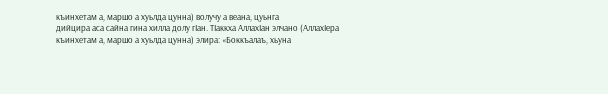къинхетам а, маршо а хуьлда цунна) волучу а веана, цуьнга
дийцира аса сайна гина хилла долу гIан. ТIаккха АллахIан элчано (АллахIера
къинхетам а, маршо а хуьлда цунна) элира: «Боккъалаъ, хьуна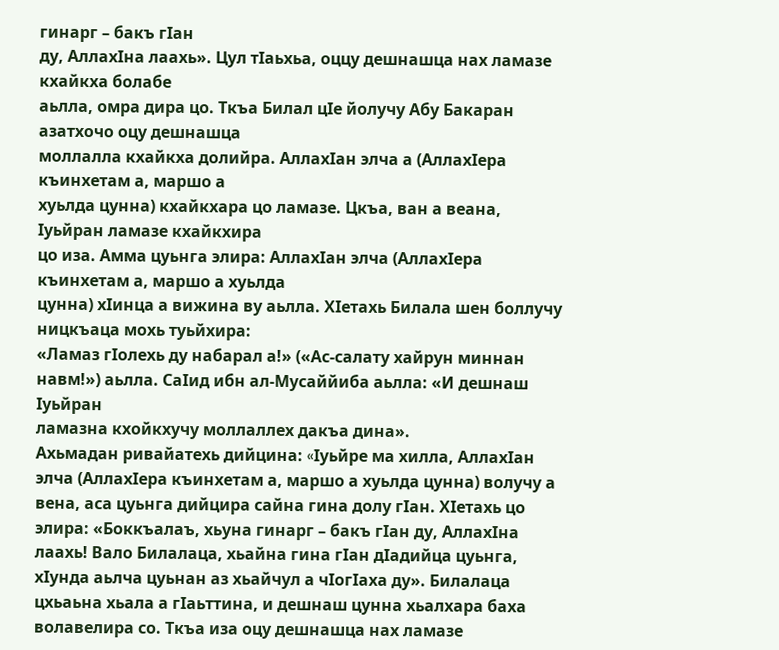гинарг – бакъ гIан
ду, АллахIна лаахь». Цул тIаьхьа, оццу дешнашца нах ламазе кхайкха болабе
аьлла, омра дира цо. Ткъа Билал цIе йолучу Абу Бакаран азатхочо оцу дешнашца
моллалла кхайкха долийра. АллахIан элча а (АллахIера къинхетам а, маршо а
хуьлда цунна) кхайкхара цо ламазе. Цкъа, ван а веана, Iуьйран ламазе кхайкхира
цо иза. Амма цуьнга элира: АллахIан элча (АллахIера къинхетам а, маршо а хуьлда
цунна) хIинца а вижина ву аьлла. ХIетахь Билала шен боллучу ницкъаца мохь туьйхира:
«Ламаз гIолехь ду набарал а!» («Ас-салату хайрун миннан навм!») аьлла. СаIид ибн ал-Мусаййиба аьлла: «И дешнаш Iуьйран
ламазна кхойкхучу моллаллех дакъа дина».
Ахьмадан ривайатехь дийцина: «Iуьйре ма хилла, АллахIан элча (АллахIера къинхетам а, маршо а хуьлда цунна) волучу а вена, аса цуьнга дийцира сайна гина долу гIан. ХIетахь цо элира: «Боккъалаъ, хьуна гинарг – бакъ гIан ду, АллахIна лаахь! Вало Билалаца, хьайна гина гIан дIадийца цуьнга, хIунда аьлча цуьнан аз хьайчул а чIогIаха ду». Билалаца цхьаьна хьала а гIаьттина, и дешнаш цунна хьалхара баха волавелира со. Ткъа иза оцу дешнашца нах ламазе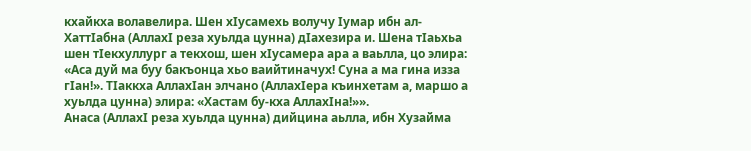кхайкха волавелира. Шен хIусамехь волучу Iумар ибн ал-ХаттIабна (АллахI реза хуьлда цунна) дIахезира и. Шена тIаьхьа шен тIекхуллург а текхош, шен хIусамера ара а ваьлла, цо элира: «Аса дуй ма буу бакъонца хьо ваийтиначух! Суна а ма гина изза гIан!». ТIаккха АллахIан элчано (АллахIера къинхетам а, маршо а хуьлда цунна) элира: «Хастам бу-кха АллахIна!»».
Анаса (АллахI реза хуьлда цунна) дийцина аьлла, ибн Хузайма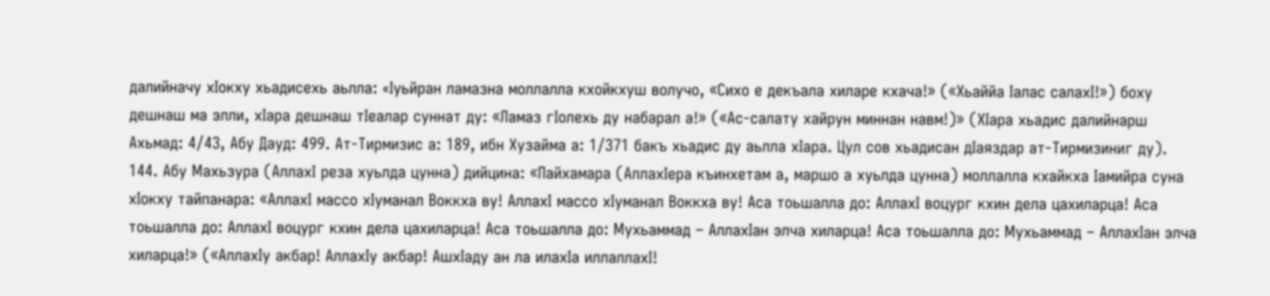далийначу хIокху хьадисехь аьлла: «Iуьйран ламазна моллалла кхойкхуш волучо, «Сихо е декъала хиларе кхача!» («Хьаййа Iалас салахI!») боху дешнаш ма элли, хIара дешнаш тIеалар суннат ду: «Ламаз гIолехь ду набарал а!» («Ас-салату хайрун миннан навм!)» (ХIара хьадис далийнарш Ахьмад: 4/43, Абу Дауд: 499. Ат-Тирмизис а: 189, ибн Хузайма а: 1/371 бакъ хьадис ду аьлла хIара. Цул сов хьадисан дIаяздар ат-Тирмизиниг ду).
144. Абу Махьзура (АллахI реза хуьлда цунна) дийцина: «Пайхамара (АллахIера къинхетам а, маршо а хуьлда цунна) моллалла кхайкха Iамийра суна хIокху тайпанара: «АллахI массо хIуманал Воккха ву! АллахI массо хIуманал Воккха ву! Аса тоьшалла до: АллахI воцург кхин дела цахиларца! Аса тоьшалла до: АллахI воцург кхин дела цахиларца! Аса тоьшалла до: Мухьаммад – АллахIан элча хиларца! Аса тоьшалла до: Мухьаммад – АллахIан элча хиларца!» («АллахIу акбар! АллахIу акбар! АшхIаду ан ла илахIа иллаллахI!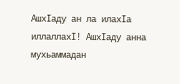АшхIаду ан ла илахIа иллаллахI! АшхIаду анна мухьаммадан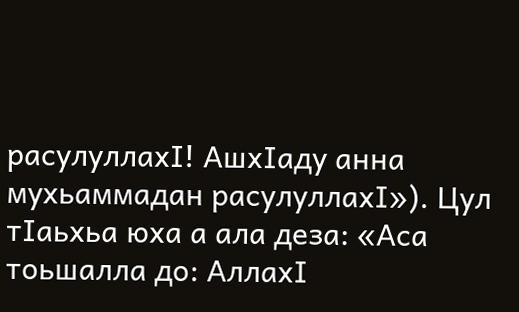расулуллахI! АшхIаду анна мухьаммадан расулуллахI»). Цул тIаьхьа юха а ала деза: «Аса тоьшалла до: АллахI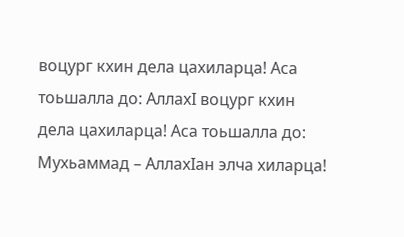воцург кхин дела цахиларца! Аса тоьшалла до: АллахI воцург кхин дела цахиларца! Аса тоьшалла до: Мухьаммад – АллахIан элча хиларца!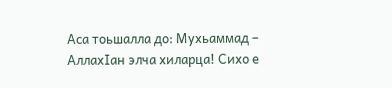Аса тоьшалла до: Мухьаммад – АллахIан элча хиларца! Сихо е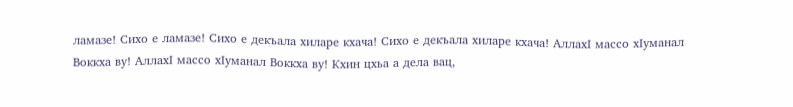ламазе! Сихо е ламазе! Сихо е декъала хиларе кхача! Сихо е декъала хиларе кхача! АллахI массо хIуманал Воккха ву! АллахI массо хIуманал Воккха ву! Кхин цхьа а дела вац,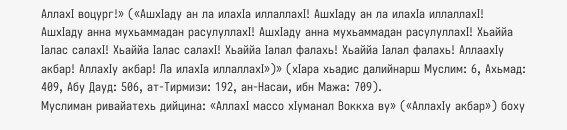АллахI воцург!» («АшхIаду ан ла илахIа иллаллахI! АшхIаду ан ла илахIа иллаллахI! АшхIаду анна мухьаммадан расулуллахI! АшхIаду анна мухьаммадан расулуллахI! Хьаййа Iалас салахI! Хьаййа Iалас салахI! Хьаййа Iалал фалахь! Хьаййа Iалал фалахь! АллаахIу акбар! АллахIу акбар! Ла илахIа иллаллахI»)» (хIара хьадис далийнарш Муслим: 6, Ахьмад: 409, Абу Дауд: 506, ат-Тирмизи: 192, ан-Насаи, ибн Мажа: 709).
Муслиман ривайатехь дийцина: «АллахI массо хIуманал Воккха ву» («АллахIу акбар») боху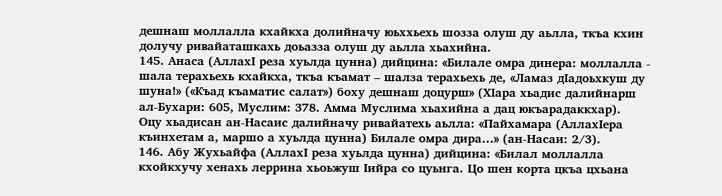дешнаш моллалла кхайкха долийначу юьххьехь шозза олуш ду аьлла, ткъа кхин долучу ривайаташкахь доьазза олуш ду аьлла хьахийна.
145. Анаса (АллахI реза хуьлда цунна) дийцина: «Билале омра динера: моллалла - шала терахьехь кхайкха, ткъа къамат – шалза терахьехь де, «Ламаз дIадоьхкуш ду шуна!» («Къад къаматис салат») боху дешнаш доцурш» (ХIара хьадис далийнарш ал-Бухари: 605, Муслим: 378. Амма Муслима хьахийна а дац юкъарадаккхар).
Оцу хьадисан ан-Насаис далийначу ривайатехь аьлла: «Пайхамара (АллахIера къинхетам а, маршо а хуьлда цунна) Билале омра дира…» (ан-Насаи: 2/3).
146. Абу Жухьайфа (АллахI реза хуьлда цунна) дийцина: «Билал моллалла кхойкхучу хенахь леррина хьоьжуш Iийра со цуьнга. Цо шен корта цкъа цхьана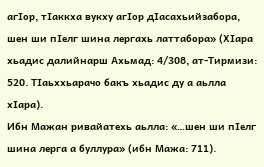агIор, тIаккха вукху агIор дIасахьийзабора, шен ши пIелг шина лергахь латтабора» (ХIара хьадис далийнарш Ахьмад: 4/308, ат-Тирмизи: 520. ТIаьххьарачо бакъ хьадис ду а аьлла хIара).
Ибн Мажан ривайатехь аьлла: «…шен ши пIелг шина лерга а буллура» (ибн Мажа: 711).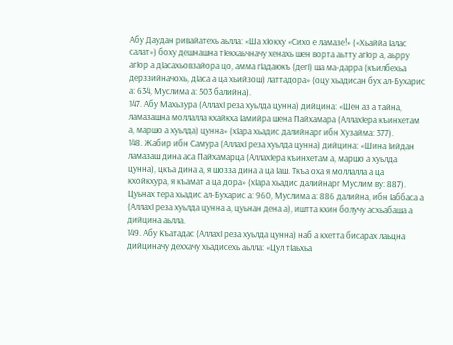Абу Даудан ривайатехь аьлла: «Ша хIокху «Сихо е ламазе!» («Хьаййа Iалас салат») боху дешнашна тIекхаьчначу хенахь шен ворта аьтту агIор а, аьрру агIор а дIасахьовзайора цо, амма гIадаюкъ (дегI) ша ма-дарра (къилбехьа дерззийначохь, дIаса а ца хьийзош) латтадора» (оцу хьадисан бух ал-Бухарис а: 634, Муслима а: 503 балийна).
147. Абу Махьзура (АллахI реза хуьлда цунна) дийцина: «Шен аз а тайна, ламазашна моллалла кхайкха Iамийра шена Пайхамара (АллахIера къинхетам а, маршо а хуьлда) цунна» (хIара хьадис далийнарг ибн Хузайма: 377).
148. Жабир ибн Самура (АллахI реза хуьлда цунна) дийцина: «Шина Iийдан ламазаш дина аса Пайхамарца (АллахIера къинхетам а, маршо а хуьлда цунна), цкъа дина а, я шозза дина а ца Iаш. Ткъа оха я моллалла а ца кхойкхура, я къамат а ца дора» (хIара хьадис далийнарг Муслим ву: 887).
Цуьнах тера хьадис ал-Бухарис а: 960, Муслима а: 886 далийна, ибн Iаббаса а (АллахI реза хуьлда цунна а, цуьнан дена а), иштта кхин болучу асхьабаша а дийцина аьлла.
149. Абу Къатадас (АллахI реза хуьлда цунна) наб а кхетта бисарах лаьцна дийциначу деххачу хьадисехь аьлла: «Цул тIаьхьа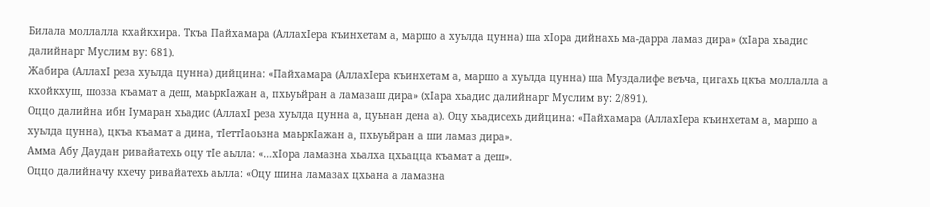Билала моллалла кхайкхира. Ткъа Пайхамара (АллахIера къинхетам а, маршо а хуьлда цунна) ша хIора дийнахь ма-дарра ламаз дира» (хIара хьадис далийнарг Муслим ву: 681).
Жабира (АллахI реза хуьлда цунна) дийцина: «Пайхамара (АллахIера къинхетам а, маршо а хуьлда цунна) ша Муздалифе веъча, цигахь цкъа моллалла а кхойкхуш, шозза къамат а деш, маьркIажан а, пхьуьйран а ламазаш дира» (хIара хьадис далийнарг Муслим ву: 2/891).
Оццо далийна ибн Iумаран хьадис (АллахI реза хуьлда цунна а, цуьнан дена а). Оцу хьадисехь дийцина: «Пайхамара (АллахIера къинхетам а, маршо а хуьлда цунна), цкъа къамат а дина, тIеттIаоьзна маьркIажан а, пхьуьйран а ши ламаз дира».
Амма Абу Даудан ривайатехь оцу тIе аьлла: «…хIора ламазна хьалха цхьацца къамат а деш».
Оццо далийначу кхечу ривайатехь аьлла: «Оцу шина ламазах цхьана а ламазна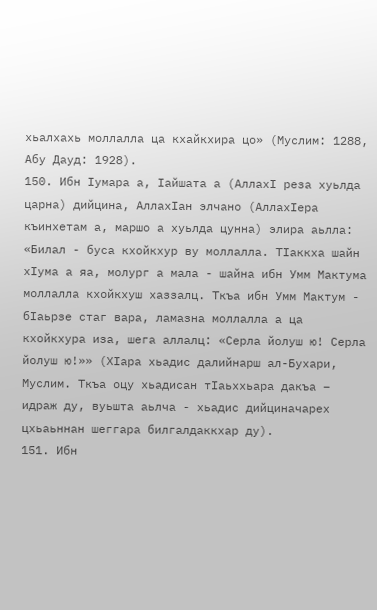хьалхахь моллалла ца кхайкхира цо» (Муслим: 1288, Абу Дауд: 1928).
150. Ибн Iумара а, Iайшата а (АллахI реза хуьлда царна) дийцина, АллахIан элчано (АллахIера къинхетам а, маршо а хуьлда цунна) элира аьлла: «Билал - буса кхойкхур ву моллалла. ТIаккха шайн хIума а яа, молург а мала - шайна ибн Умм Мактума моллалла кхойкхуш хаззалц. Ткъа ибн Умм Мактум - бIаьрзе стаг вара, ламазна моллалла а ца кхойкхура иза, шега аллалц: «Серла йолуш ю! Серла йолуш ю!»» (ХIара хьадис далийнарш ал-Бухари, Муслим. Ткъа оцу хьадисан тIаьххьара дакъа – идраж ду, вуьшта аьлча - хьадис дийциначарех цхьаьннан шеггара билгалдаккхар ду).
151. Ибн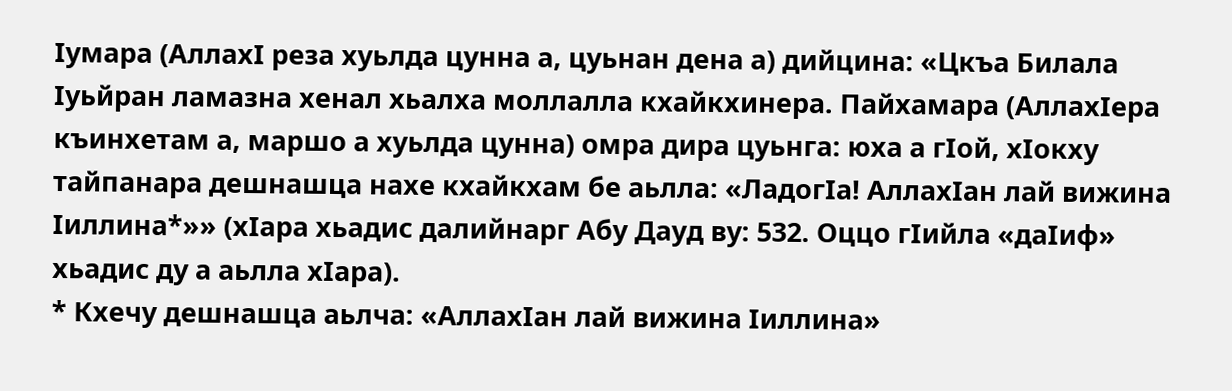Iумара (АллахI реза хуьлда цунна а, цуьнан дена а) дийцина: «Цкъа Билала Iуьйран ламазна хенал хьалха моллалла кхайкхинера. Пайхамара (АллахIера къинхетам а, маршо а хуьлда цунна) омра дира цуьнга: юха а гIой, хIокху тайпанара дешнашца нахе кхайкхам бе аьлла: «ЛадогIа! АллахIан лай вижина Iиллина*»» (хIара хьадис далийнарг Абу Дауд ву: 532. Оццо гIийла «даIиф» хьадис ду а аьлла хIара).
* Кхечу дешнашца аьлча: «АллахIан лай вижина Iиллина»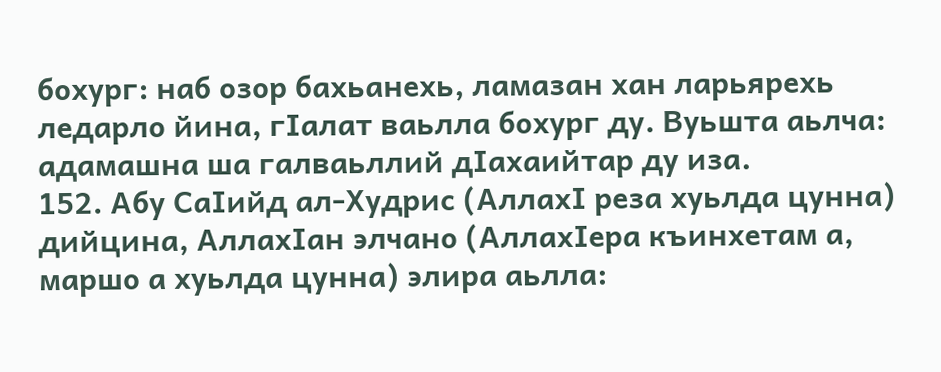бохург: наб озор бахьанехь, ламазан хан ларьярехь ледарло йина, гIалат ваьлла бохург ду. Вуьшта аьлча: адамашна ша галваьллий дIахаийтар ду иза.
152. Абу СаIийд ал-Худрис (АллахI реза хуьлда цунна) дийцина, АллахIан элчано (АллахIера къинхетам а, маршо а хуьлда цунна) элира аьлла: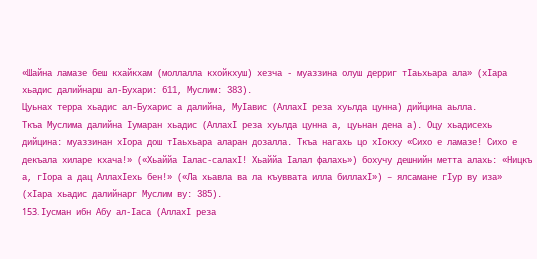«Шайна ламазе беш кхайкхам (моллалла кхойкхуш) хезча - муаззина олуш дерриг тIаьхьара ала» (хIара хьадис далийнарш ал-Бухари: 611, Муслим: 383).
Цуьнах терра хьадис ал-Бухарис а далийна, МуIавис (АллахI реза хуьлда цунна) дийцина аьлла.
Ткъа Муслима далийна Iумаран хьадис (АллахI реза хуьлда цунна а, цуьнан дена а). Оцу хьадисехь дийцина: муаззинан хIора дош тIаьхьара аларан дозалла. Ткъа нагахь цо хIокху «Сихо е ламазе! Сихо е декъала хиларе кхача!» («Хьаййа Iалас-салахI! Хьаййа Iалал фалахь») бохучу дешнийн метта алахь: «Ницкъ а, гIора а дац АллахIехь бен!» («Ла хьавла ва ла къуввата илла биллахI») – ялсамане гIур ву иза» (хIара хьадис далийнарг Муслим ву: 385).
153. Iусман ибн Абу ал-Iаса (АллахI реза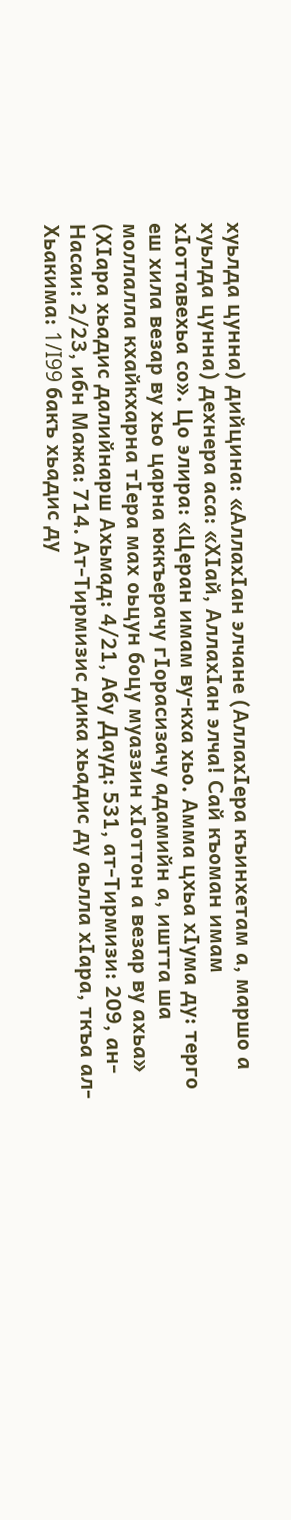хуьлда цунна) дийцина: «АллахIан элчане (АллахIера къинхетам а, маршо а хуьлда цунна) дехнера аса: «ХIай, АллахIан элча! Сай къоман имам хIоттавехьа со». Цо элира: «Церан имам ву-кха хьо. Амма цхьа хIума ду: терго еш хила везар ву хьо царна юккъерачу гIорасизачу адамийн а, иштта ша моллалла кхайкхарна тIера мах оьцун боцу муаззин хIоттон а везар ву ахьа» (ХIара хьадис далийнарш Ахьмад: 4/21, Абу Дауд: 531, ат-Тирмизи: 209, ан-Насаи: 2/23, ибн Мажа: 714. Ат-Тирмизис дика хьадис ду аьлла хIара, ткъа ал-Хьакима: 1/I99 бакъ хьадис ду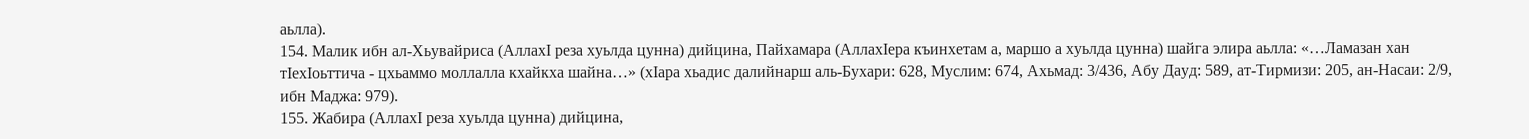аьлла).
154. Малик ибн ал-Хьувайриса (АллахI реза хуьлда цунна) дийцина, Пайхамара (АллахIера къинхетам а, маршо а хуьлда цунна) шайга элира аьлла: «…Ламазан хан тIехIоьттича - цхьаммо моллалла кхайкха шайна…» (хIара хьадис далийнарш аль-Бухари: 628, Муслим: 674, Ахьмад: 3/436, Абу Дауд: 589, ат-Тирмизи: 205, ан-Насаи: 2/9, ибн Маджа: 979).
155. Жабира (АллахI реза хуьлда цунна) дийцина,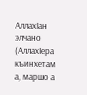АллахIан элчано (АллахIера къинхетам а, маршо а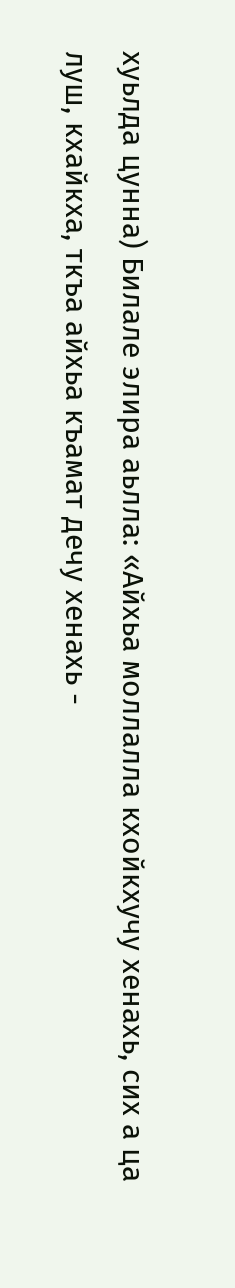хуьлда цунна) Билале элира аьлла: «Айхьа моллалла кхойкхучу хенахь, сих а ца луш, кхайкха, ткъа айхьа къамат дечу хенахь -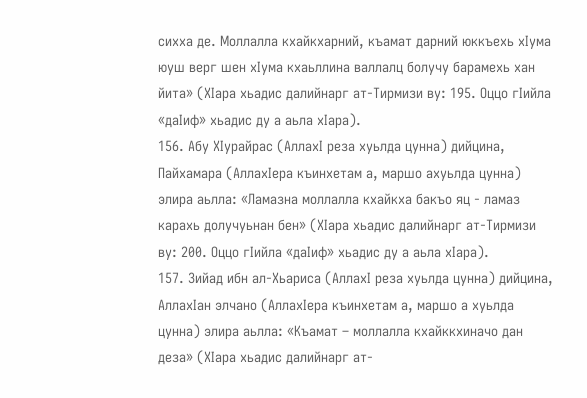сихха де. Моллалла кхайкхарний, къамат дарний юккъехь хIума юуш верг шен хIума кхаьллина валлалц болучу барамехь хан йита» (ХIара хьадис далийнарг ат-Тирмизи ву: 195. Оццо гIийла «даIиф» хьадис ду а аьла хIара).
156. Абу ХIурайрас (АллахI реза хуьлда цунна) дийцина, Пайхамара (АллахIера къинхетам а, маршо ахуьлда цунна) элира аьлла: «Ламазна моллалла кхайкха бакъо яц - ламаз карахь долучуьнан бен» (ХIара хьадис далийнарг ат-Тирмизи ву: 200. Оццо гIийла «даIиф» хьадис ду а аьла хIара).
157. Зийад ибн ал-Хьариса (АллахI реза хуьлда цунна) дийцина, АллахIан элчано (АллахIера къинхетам а, маршо а хуьлда цунна) элира аьлла: «Къамат – моллалла кхайккхиначо дан деза» (ХIара хьадис далийнарг ат-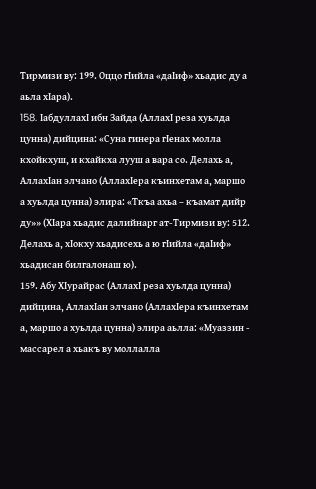Тирмизи ву: 199. Оццо гIийла «даIиф» хьадис ду а аьла хIара).
158. IабдуллахI ибн Зайда (АллахI реза хуьлда цунна) дийцина: «Суна гинера гIенах молла кхойкхуш, и кхайкха лууш а вара со. Делахь а, АллахIан элчано (АллахIера къинхетам а, маршо а хуьлда цунна) элира: «Ткъа ахьа – къамат дийр ду»» (ХIара хьадис далийнарг ат-Тирмизи ву: 512. Делахь а, хIокху хьадисехь а ю гIийла «даIиф» хьадисан билгалонаш ю).
159. Абу ХIурайрас (АллахI реза хуьлда цунна) дийцина, АллахIан элчано (АллахIера къинхетам а, маршо а хуьлда цунна) элира аьлла: «Муаззин - массарел а хьакъ ву моллалла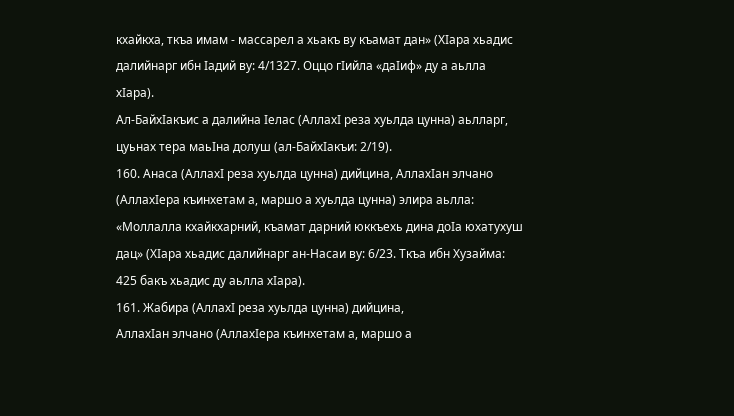кхайкха, ткъа имам - массарел а хьакъ ву къамат дан» (ХIара хьадис далийнарг ибн Iадий ву: 4/1327. Оццо гIийла «даIиф» ду а аьлла хIара).
Ал-БайхIакъис а далийна Iелас (АллахI реза хуьлда цунна) аьлларг, цуьнах тера маьIна долуш (ал-БайхIакъи: 2/19).
160. Анаса (АллахI реза хуьлда цунна) дийцина, АллахIан элчано (АллахIера къинхетам а, маршо а хуьлда цунна) элира аьлла: «Моллалла кхайкхарний, къамат дарний юккъехь дина доIа юхатухуш дац» (ХIара хьадис далийнарг ан-Насаи ву: 6/23. Ткъа ибн Хузайма: 425 бакъ хьадис ду аьлла хIара).
161. Жабира (АллахI реза хуьлда цунна) дийцина,
АллахIан элчано (АллахIера къинхетам а, маршо а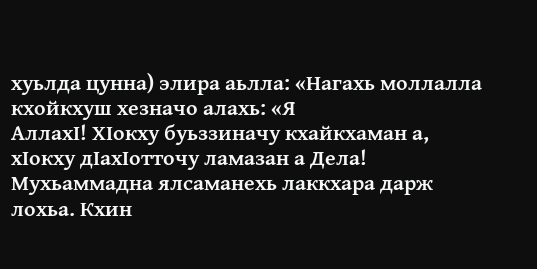хуьлда цунна) элира аьлла: «Нагахь моллалла кхойкхуш хезначо алахь: «Я
АллахI! ХIокху буьззиначу кхайкхаман а, хIокху дIахIотточу ламазан а Дела!
Мухьаммадна ялсаманехь лаккхара дарж лохьа. Кхин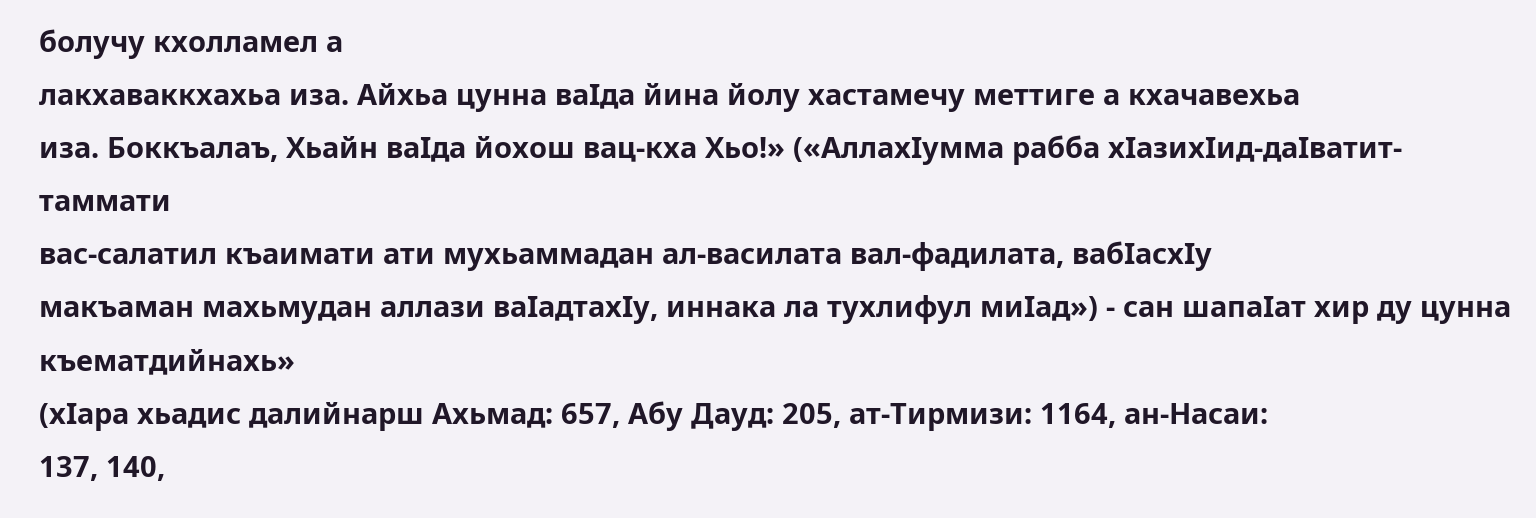болучу кхолламел а
лакхаваккхахьа иза. Айхьа цунна ваIда йина йолу хастамечу меттиге а кхачавехьа
иза. Боккъалаъ, Хьайн ваIда йохош вац-кха Хьо!» («АллахIумма рабба хIазихIид-даIватит-таммати
вас-салатил къаимати ати мухьаммадан ал-василата вал-фадилата, вабIасхIу
макъаман махьмудан аллази ваIадтахIу, иннака ла тухлифул миIад») - сан шапаIат хир ду цунна къематдийнахь»
(хIара хьадис далийнарш Ахьмад: 657, Абу Дауд: 205, ат-Тирмизи: 1164, ан-Насаи:
137, 140,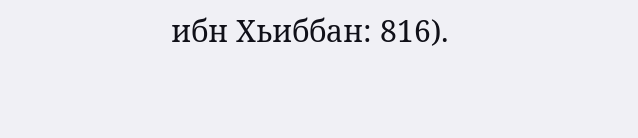ибн Хьиббан: 816).